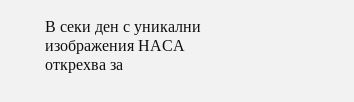В секи ден с уникални изображения НАСА открехва за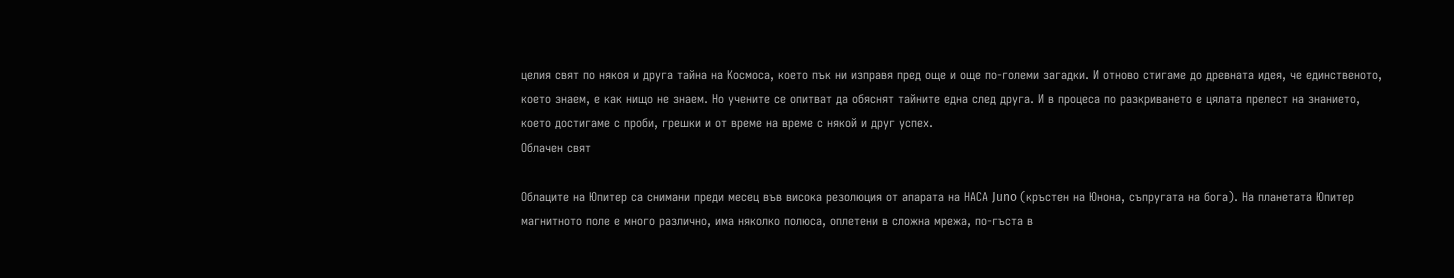целия свят по някоя и друга тайна на Космоса, което пък ни изправя пред още и още по-големи загадки. И отново стигаме до древната идея, че единственото, което знаем, е как нищо не знаем. Но учените се опитват да обяснят тайните една след друга. И в процеса по разкриването е цялата прелест на знанието, което достигаме с проби, грешки и от време на време с някой и друг успех.
Облачен свят

Облаците на Юпитер са снимани преди месец във висока резолюция от апарата на НАСА Juno (кръстен на Юнона, съпругата на бога). На планетата Юпитер магнитното поле е много различно, има няколко полюса, оплетени в сложна мрежа, по-гъста в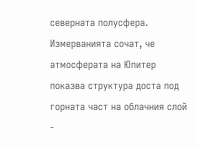северната полусфера. Измерванията сочат, че атмосферата на Юпитер показва структура доста под горната част на облачния слой -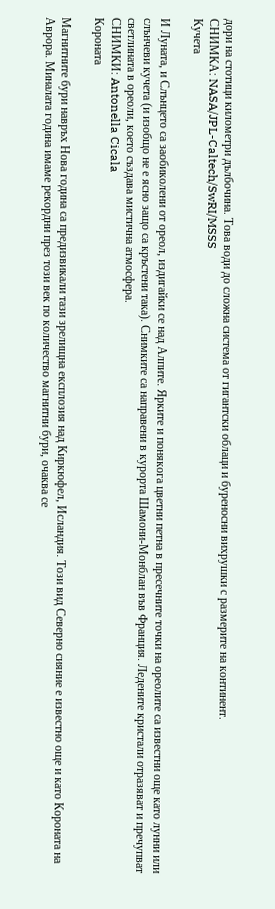дори на стотици километри дълбочина. Това води до сложна система от гигантски облаци и буреносни вихрушки с размерите на континент.
СНИМКА: NASA/JPL-Caltech/SwRI/MSSS
Кучета

И Луната, и Слънцето са заобиколени от ореол, издигайки се над Алпите. Ярките и понякога цветни петна в пресечните точки на ореолите са известни още като лунни или слънчеви кучета (и изобщо не е ясно защо са кръстени така). Снимките са направени в курорта Шамони-Монблан във Франция. Ледените кристали отразяват и пречупват светлината в ореоли, което създава мистична атмосфера.
СНИМКИ: Antonella Cicala
Короната

Магнитните бури навръх Нова година са предизвикали тази зрелищна експлозия над Киркюфел, Исландия. Този вид Северно сияние е известно още и като Короната на Аврора. Миналата година имаме рекордни през този век по количество магнитни бури, очаква се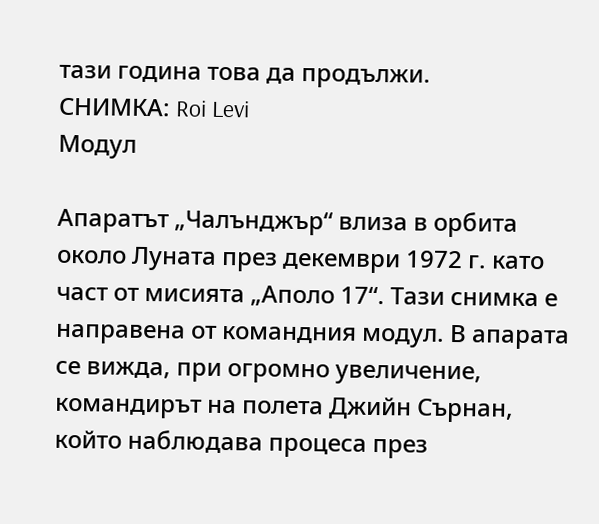тази година това да продължи.
СНИМКА: Roi Levi
Модул

Апаратът „Чалънджър“ влиза в орбита около Луната през декември 1972 г. като част от мисията „Аполо 17“. Тази снимка е направена от командния модул. В апарата се вижда, при огромно увеличение, командирът на полета Джийн Сърнан, който наблюдава процеса през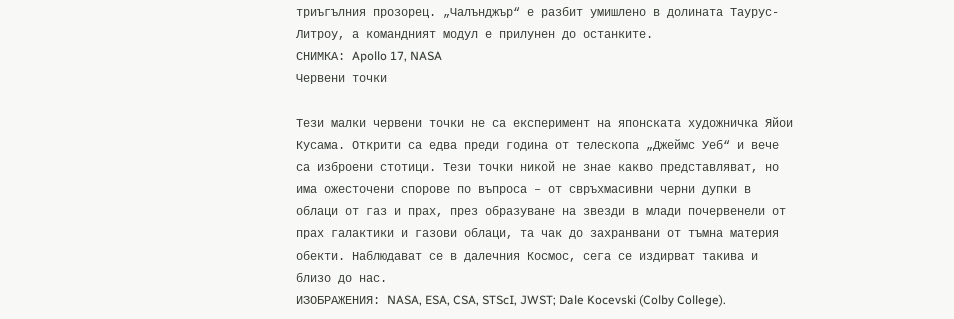триъгълния прозорец. „Чалънджър“ е разбит умишлено в долината Таурус-Литроу, а командният модул е прилунен до останките.
СНИМКА: Apollo 17, NASA
Червени точки

Тези малки червени точки не са експеримент на японската художничка Яйои Кусама. Открити са едва преди година от телескопа „Джеймс Уеб“ и вече са изброени стотици. Тези точки никой не знае какво представляват, но има ожесточени спорове по въпроса – от свръхмасивни черни дупки в облаци от газ и прах, през образуване на звезди в млади почервенели от прах галактики и газови облаци, та чак до захранвани от тъмна материя обекти. Наблюдават се в далечния Космос, сега се издирват такива и близо до нас.
ИЗОБРАЖЕНИЯ: NASA, ESA, CSA, STScI, JWST; Dale Kocevski (Colby College).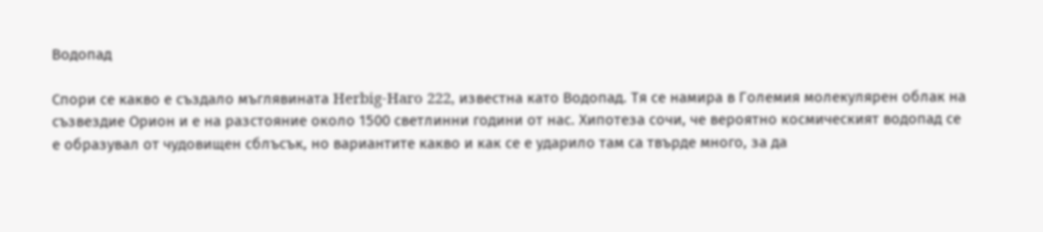Водопад

Спори се какво е създало мъглявината Herbig-Haro 222, известна като Водопад. Тя се намира в Големия молекулярен облак на съзвездие Орион и е на разстояние около 1500 светлинни години от нас. Хипотеза сочи, че вероятно космическият водопад се е образувал от чудовищен сблъсък, но вариантите какво и как се е ударило там са твърде много, за да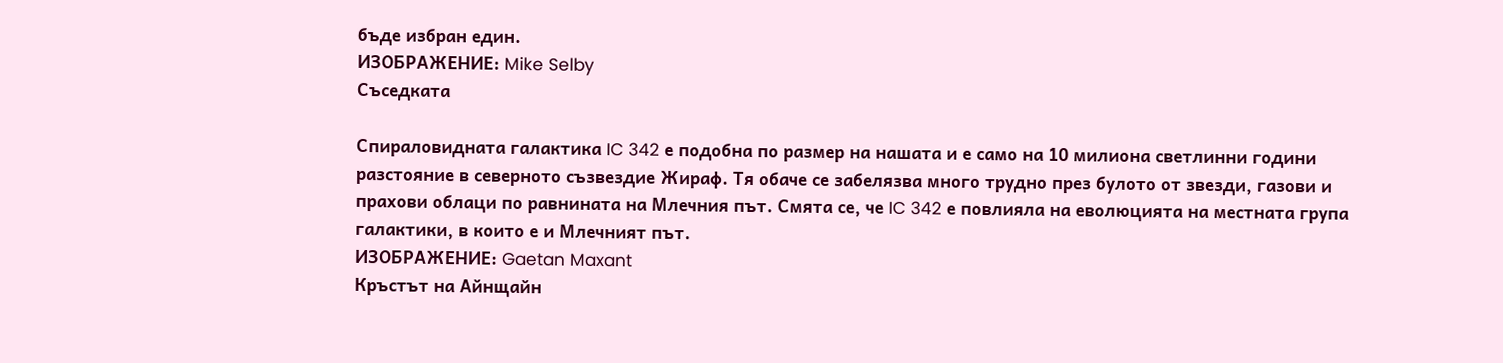бъде избран един.
ИЗОБРАЖЕНИЕ: Mike Selby
Съседката

Спираловидната галактика IC 342 е подобна по размер на нашата и е само на 10 милиона светлинни години разстояние в северното съзвездие Жираф. Тя обаче се забелязва много трудно през булото от звезди, газови и прахови облаци по равнината на Млечния път. Смята се, че IC 342 е повлияла на еволюцията на местната група галактики, в които е и Млечният път.
ИЗОБРАЖЕНИЕ: Gaetan Maxant
Кръстът на Айнщайн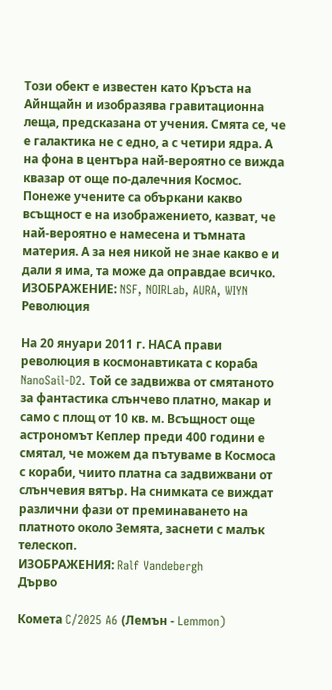Този обект е известен като Кръста на Айнщайн и изобразява гравитационна леща, предсказана от учения. Смята се, че е галактика не с едно, а с четири ядра. А на фона в центъра най-вероятно се вижда квазар от още по-далечния Космос. Понеже учените са объркани какво всъщност е на изображението, казват, че най-вероятно е намесена и тъмната материя. А за нея никой не знае какво е и дали я има, та може да оправдае всичко.
ИЗОБРАЖЕНИЕ: NSF, NOIRLab, AURA, WIYN
Революция

На 20 януари 2011 г. НАСА прави революция в космонавтиката с кораба NanoSail-D2. Той се задвижва от смятаното за фантастика слънчево платно, макар и само с площ от 10 кв. м. Всъщност още астрономът Кеплер преди 400 години е смятал, че можем да пътуваме в Космоса с кораби, чиито платна са задвижвани от слънчевия вятър. На снимката се виждат различни фази от преминаването на платното около Земята, заснети с малък телескоп.
ИЗОБРАЖЕНИЯ: Ralf Vandebergh
Дърво

Комета C/2025 A6 (Лемън - Lemmon)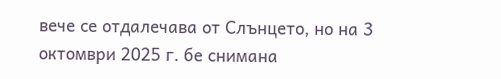вече се отдалечава от Слънцето, но на 3 октомври 2025 г. бе снимана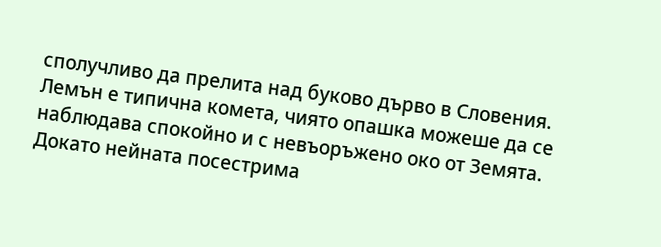сполучливо да прелита над буково дърво в Словения. Лемън е типична комета, чиято опашка можеше да се наблюдава спокойно и с невъоръжено око от Земята. Докато нейната посестрима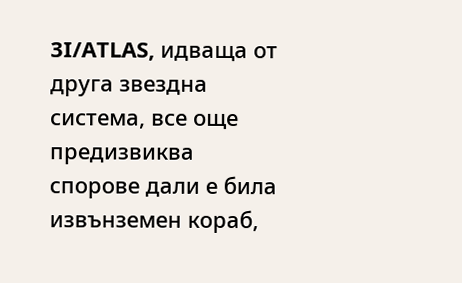3I/ATLAS, идваща от друга звездна система, все още предизвиква спорове дали е била извънземен кораб,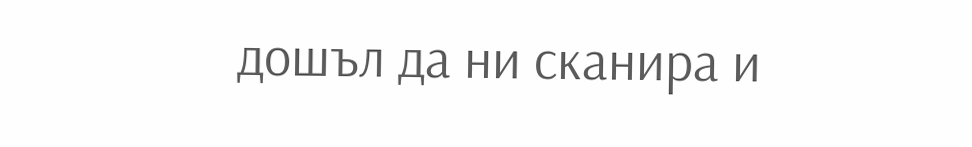дошъл да ни сканира и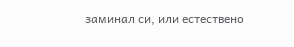заминал си, или естествено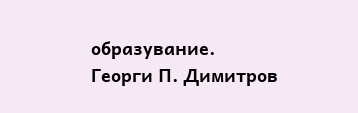образувание.
Георги П. Димитров